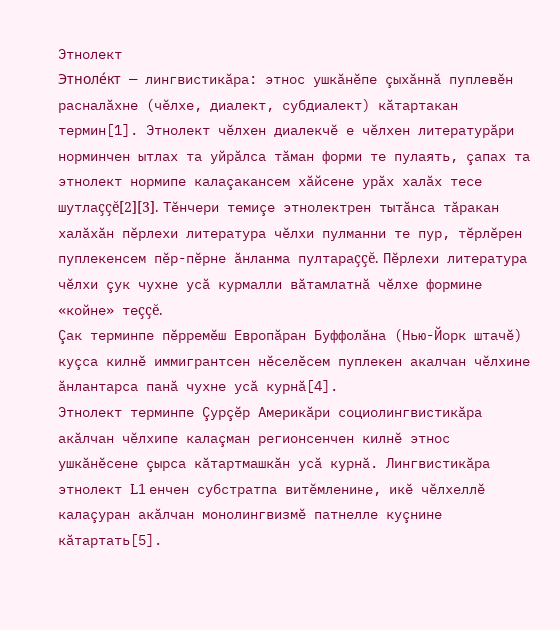Этнолект
Этноле́кт — лингвистикăра: этнос ушкăнĕпе çыхăннă пуплевĕн расналăхне (чĕлхе, диалект, субдиалект) кăтартакан термин[1]. Этнолект чĕлхен диалекчĕ е чĕлхен литературăри норминчен ытлах та уйрăлса тăман форми те пулаять, çапах та этнолект нормипе калаçакансем хăйсене урăх халăх тесе шутлаççĕ[2][3]. Тĕнчери темиçе этнолектрен тытăнса тăракан халăхăн пĕрлехи литература чĕлхи пулманни те пур, тĕрлĕрен пуплекенсем пĕр-пĕрне ăнланма пултараççĕ. Пĕрлехи литература чĕлхи çук чухне усă курмалли вăтамлатнă чĕлхе формине «койне» теççĕ.
Çак терминпе пĕрремĕш Европăран Буффолăна (Нью-Йорк штачĕ) куçса килнĕ иммигрантсен нĕселĕсем пуплекен акалчан чĕлхине ăнлантарса панă чухне усă курнă[4].
Этнолект терминпе Çурçĕр Америкăри социолингвистикăра акăлчан чĕлхипе калаçман регионсенчен килнĕ этнос ушкăнĕсене çырса кăтартмашкăн усă курнă. Лингвистикăра этнолект L1 енчен субстратпа витĕмленине, икĕ чĕлхеллĕ калаçуран акăлчан монолингвизмĕ патнелле куçнине кăтартать[5].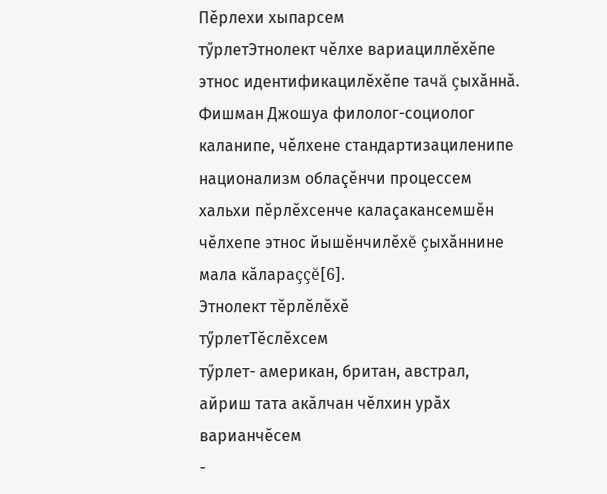Пĕрлехи хыпарсем
тӳрлетЭтнолект чĕлхе вариациллĕхĕпе этнос идентификацилĕхĕпе тачă çыхăннă. Фишман Джошуа филолог-социолог каланипе, чĕлхене стандартизациленипе национализм облаçĕнчи процессем хальхи пĕрлĕхсенче калаçакансемшĕн чĕлхепе этнос йышĕнчилĕхĕ çыхăннине мала кăлараççĕ[6].
Этнолект тĕрлĕлĕхĕ
тӳрлетТĕслĕхсем
тӳрлет- американ, британ, австрал, айриш тата акăлчан чĕлхин урăх варианчĕсем
-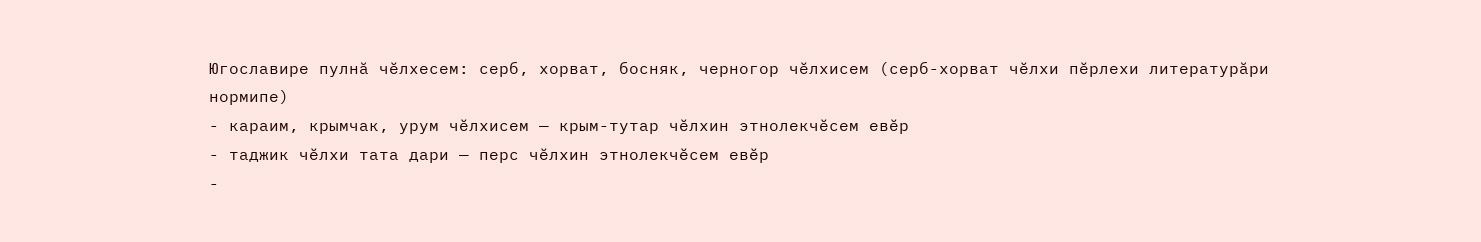Югославире пулнă чĕлхесем: серб, хорват, босняк, черногор чĕлхисем (серб-хорват чĕлхи пĕрлехи литературăри нормипе)
- караим, крымчак, урум чĕлхисем — крым-тутар чĕлхин этнолекчĕсем евĕр
- таджик чĕлхи тата дари — перс чĕлхин этнолекчĕсем евĕр
-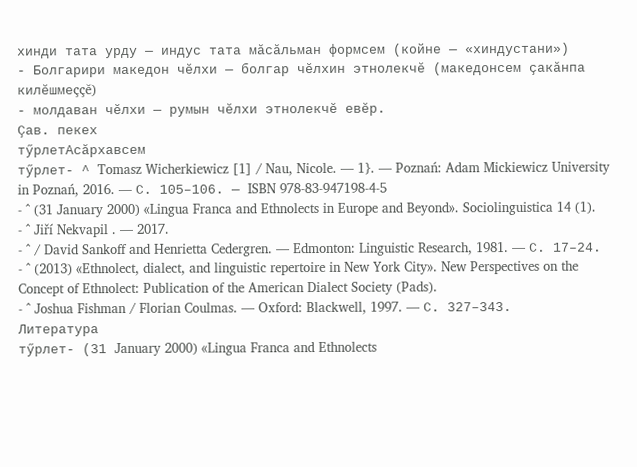хинди тата урду — индус тата мăсăльман формсем (койне — «хиндустани»)
- Болгарири македон чĕлхи — болгар чĕлхин этнолекчĕ (македонсем çакăнпа килĕшмеççĕ)
- молдаван чĕлхи — румын чĕлхи этнолекчĕ евĕр.
Çав. пекех
тӳрлетАсăрхавсем
тӳрлет- ^ Tomasz Wicherkiewicz [1] / Nau, Nicole. — 1}. — Poznań: Adam Mickiewicz University in Poznań, 2016. — С. 105–106. — ISBN 978-83-947198-4-5
- ^ (31 January 2000) «Lingua Franca and Ethnolects in Europe and Beyond». Sociolinguistica 14 (1).
- ^ Jiří Nekvapil . — 2017.
- ^ / David Sankoff and Henrietta Cedergren. — Edmonton: Linguistic Research, 1981. — С. 17–24.
- ^ (2013) «Ethnolect, dialect, and linguistic repertoire in New York City». New Perspectives on the Concept of Ethnolect: Publication of the American Dialect Society (Pads).
- ^ Joshua Fishman / Florian Coulmas. — Oxford: Blackwell, 1997. — С. 327–343.
Литература
тӳрлет- (31 January 2000) «Lingua Franca and Ethnolects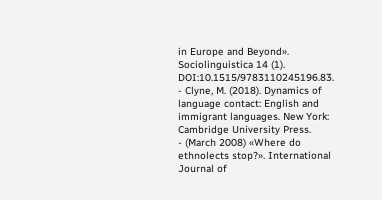in Europe and Beyond». Sociolinguistica 14 (1). DOI:10.1515/9783110245196.83.
- Clyne, M. (2018). Dynamics of language contact: English and immigrant languages. New York: Cambridge University Press.
- (March 2008) «Where do ethnolects stop?». International Journal of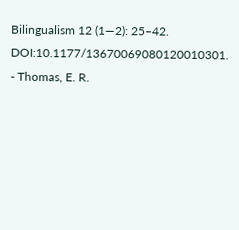Bilingualism 12 (1—2): 25–42. DOI:10.1177/13670069080120010301.
- Thomas, E. R.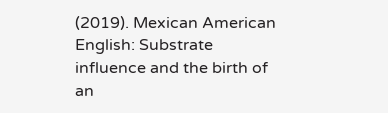(2019). Mexican American English: Substrate influence and the birth of an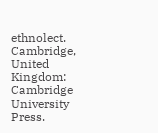ethnolect. Cambridge, United Kingdom: Cambridge University Press.